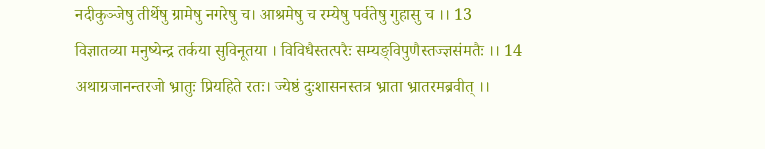नदीकुञ्जेषु तीर्थेषु ग्रामेषु नगरेषु च। आश्रमेषु च रम्येषु पर्वतेषु गुहासु च ।। 13
विज्ञातव्या मनुष्येन्द्र तर्कया सुविनूतया । विविधैस्तत्परैः सम्यङ्विपुणैस्तज्ज्ञसंमतैः ।। 14
अथाग्रजानन्तरजो भ्रातुः प्रियहिते रतः। ज्येष्ठं दुःशासनस्तत्र भ्राता भ्रातरमब्रवीत् ।।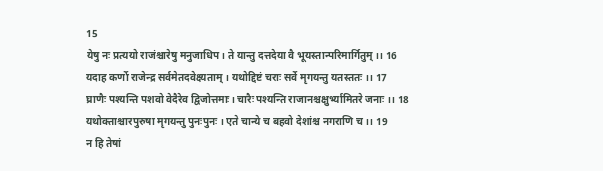15
येषु नः प्रत्ययो राजंश्चारेषु मनुजाधिप। ते यान्तु दत्तदेया वै भूयस्तान्परिमार्गितुम् ।। 16
यदाह कर्णो राजेन्द्र सर्वमेतदवेक्ष्यताम् । यथोद्दिष्टं चराः सर्वे मृगयन्तु यतस्ततः ।। 17
घ्राणैः पश्यन्ति पशवो वेदैरेव द्विजोत्तमाः। चारैः पश्यन्ति राजानश्चक्षुर्भ्यामितरे जनाः ।। 18
यथोक्ताश्चारपुरुषा मृगयन्तु पुनःपुनः । एते चान्ये च बहवो देशांश्च नगराणि च ।। 19
न हि तेषां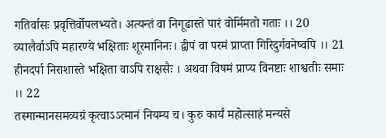गतिर्वासः प्रवृत्तिर्वोपलभ्यते। अत्यन्तं वा निगूढास्ते पारं वोर्मिमतो गताः ।। 20
व्यालैर्वाऽपि महारण्ये भक्षिताः शूरमानिनः। द्वीपं वा परमं प्राप्ता गिरिदुर्गवनेष्वपि ।। 21
हीनदर्पा निराशास्ते भक्षिता वाऽपि राक्षसैः । अथवा विषमं प्राप्य विनष्टाः शाश्वतीः समाः ।। 22
तस्मान्मानसमव्यग्रं कृत्वाऽऽत्मानं नियम्य च। कुरु कार्यं महोत्साहं मन्यसे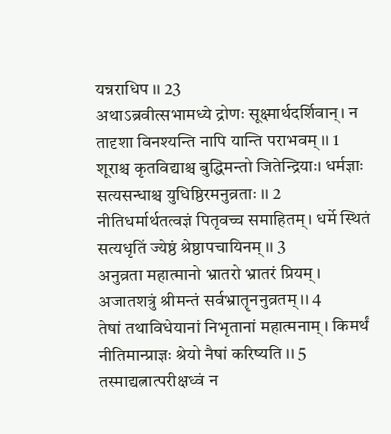यन्नराधिप ।। 23
अथाऽब्रवीत्सभामध्ये द्रोणः सूक्ष्मार्थदर्शिवान्। न तादृशा विनश्यन्ति नापि यान्ति पराभवम् ।। 1
शूराश्च कृतविद्याश्च बुद्धिमन्तो जितेन्द्रियाः। धर्मज्ञाः सत्यसन्धाश्च युधिष्ठिरमनुव्रताः ।। 2
नीतिधर्मार्थतत्वज्ञं पितृवच्च समाहितम्। धर्मे स्थितं सत्यधृतिं ज्येष्ठं श्रेष्ठापचायिनम् ।। 3
अनुव्रता महात्मानो भ्रातरो भ्रातरं प्रियम् । अजातशत्रुं श्रीमन्तं सर्वभ्रातॄननुव्रतम् ।। 4
तेषां तथाविधेयानां निभृतानां महात्मनाम् । किमर्थं नीतिमान्प्राज्ञः श्रेयो नैषां करिष्यति ।। 5
तस्माद्यत्नात्परीक्षध्वं न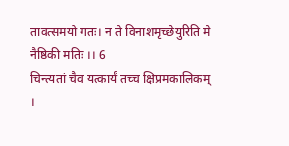तावत्समयो गतः। न ते विनाशमृच्छेयुरिति मे नैष्ठिकी मतिः ।। 6
चिन्त्यतां चैव यत्कार्यं तच्च क्षिप्रमकालिकम् ।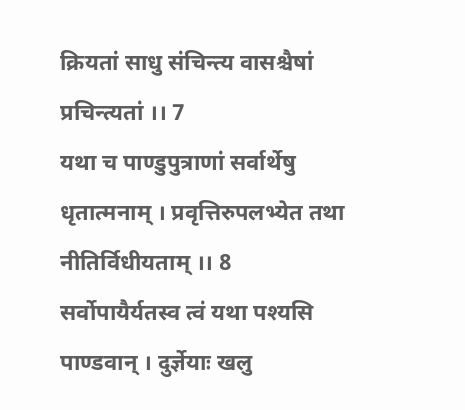क्रियतां साधु संचिन्त्य वासश्चैषां प्रचिन्त्यतां ।। 7
यथा च पाण्डुपुत्राणां सर्वार्थेषु धृतात्मनाम् । प्रवृत्तिरुपलभ्येत तथा नीतिर्विधीयताम् ।। 8
सर्वोपायैर्यतस्व त्वं यथा पश्यसि पाण्डवान् । दुर्ज्ञेयाः खलु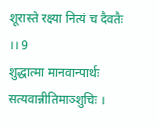शूरास्ते रक्ष्या नित्यं च दैवतैः ।। 9
शुद्धात्मा मानवान्पार्थः सत्यवान्नीतिमाञ्शुचिः ।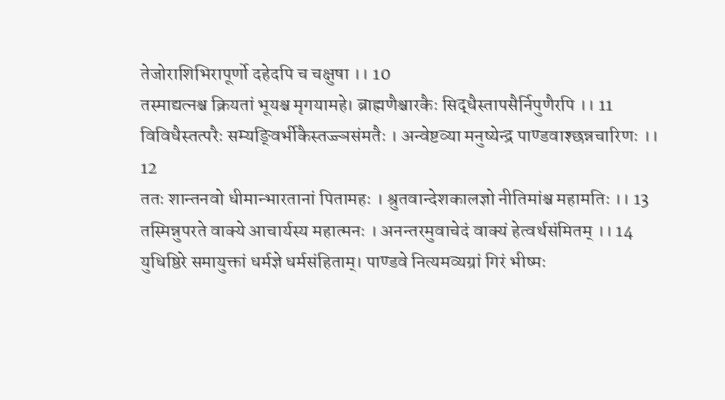तेजोराशिभिरापूर्णो दहेदपि च चक्षुषा ।। 10
तस्माद्यत्नश्च क्रियतां भूयश्च मृगयामहे। ब्राह्मणैश्चारकैः सिद्धैस्तापसैर्निपुणैरपि ।। 11
विविधैस्तत्परैः सम्यङ्विर्भीकैस्तज्ज्ञसंमतैः । अन्वेष्टव्या मनुष्येन्द्र पाण्डवाश्छन्नचारिणः ।। 12
ततः शान्तनवो धीमान्भारतानां पितामहः । श्रुतवान्देशकालज्ञो नीतिमांश्च महामतिः ।। 13
तस्मिन्नुपरते वाक्ये आचार्यस्य महात्मनः । अनन्तरमुवाचेदं वाक्यं हेत्वर्थसंमितम् ।। 14
युधिष्ठिरे समायुक्तां धर्मज्ञे धर्मसंहिताम्। पाण्डवे नित्यमव्यग्रां गिरं भीष्मः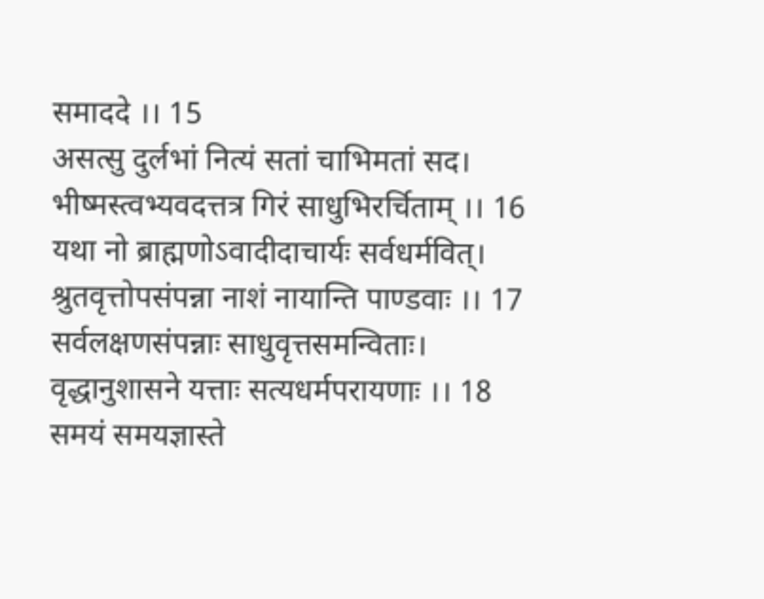समाददे ।। 15
असत्सु दुर्लभां नित्यं सतां चाभिमतां सद। भीष्मस्त्वभ्यवदत्तत्र गिरं साधुभिरर्चिताम् ।। 16
यथा नो ब्राह्मणोऽवादीदाचार्यः सर्वधर्मवित्। श्रुतवृत्तोपसंपन्ना नाशं नायान्ति पाण्डवाः ।। 17
सर्वलक्षणसंपन्नाः साधुवृत्तसमन्विताः। वृद्धानुशासने यत्ताः सत्यधर्मपरायणाः ।। 18
समयं समयज्ञास्ते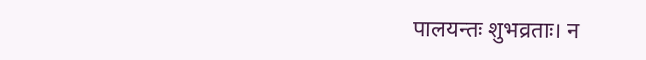पालयन्तः शुभव्रताः। न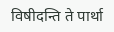विषीदन्ति ते पार्था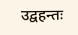उद्वहन्तः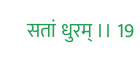सतां धुरम् ।। 19